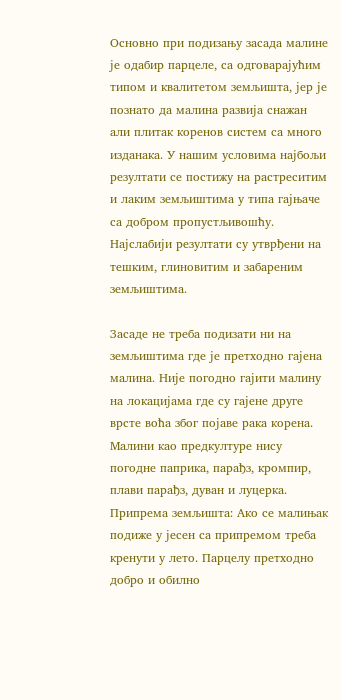Основно при подизању засада малине је одабир парцеле, са одговарајућим типом и квалитетом земљишта, јер је познато да малина развија снажан али плитак коренов систем са много изданака. У нашим условима најбољи резултати се постижу на растреситим и лаким земљиштима у типа гајњаче са добром пропустљивошћу. Најслабији резултати су утврђени на тешким, глиновитим и забареним земљиштима.

Засаде не треба подизати ни на земљиштима где је претходно гајена малина. Није погодно гајити малину на локацијама где су гајене друге врсте воћа због појаве рака корена. Малини као предкултуре нису погодне паприка, парађз, кромпир, плави парађз, дуван и луцерка. Припрема земљишта: Ако се малињак подиже у јесен са припремом треба кренути у лето. Парцелу претходно добро и обилно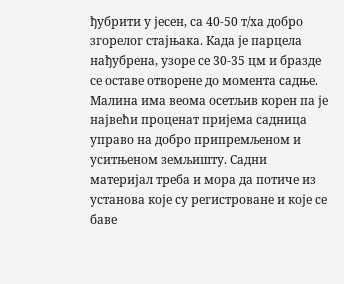ђубрити у јесен, са 40-50 т/ха добро згорелог стајњака. Када је парцела нађубрена, узоре се 30-35 цм и бразде се оставе отворене до момента садње. Малина има веома осетљив корен па је највећи проценат пријема садница управо на добро припремљеном и уситњеном земљишту. Садни материјал треба и мора да потиче из установа које су регистроване и које се баве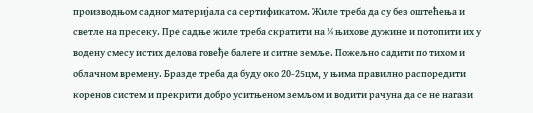производњом садног материјала са сертификатом. Жиле треба да су без оштећења и светле на пресеку. Пре садње жиле треба скратити на ¼ њихове дужине и потопити их у водену смесу истих делова говеђе балеге и ситне земље. Пожељно садити по тихом и облачном времену. Бразде треба да буду око 20-25цм, у њима правилно распоредити коренов систем и прекрити добро уситњеном земљом и водити рачуна да се не нагази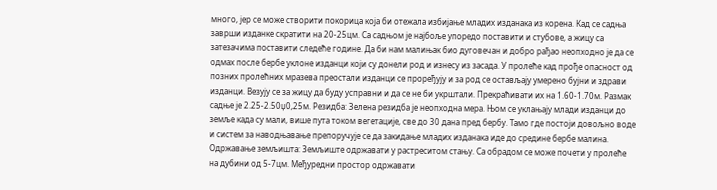много, јер се може створити покорица која би отежала избијање младих изданака из корена. Кад се садња заврши изданке скратити на 20-25цм. Са садњом је најбоље упоредо поставити и стубове, а жицу са затезачима поставити следеће године. Да би нам малињак био дуговечан и добро рађао неопходно је да се одмах после бербе уклоне изданци који су донели род и изнесу из засада. У пролеће кад прође опасност од позних пролећних мразева преостали изданци се проређују и за род се остављају умерено бујни и здрави изданци. Везују се за жицу да буду усправни и да се не би укрштали. Прекраћивати их на 1.60-1.70м. Размак садње је 2.25-2.50џ0,25м. Резидба: Зелена резидба је неопходна мера. Њом се уклањају млади изданци до земље када су мали, више пута током вегетације, све до 30 дана пред бербу. Тамо где постоји довољно воде и систем за наводњавање препоручује се да закидање младих изданака иде до средине бербе малина. Одржавање земљишта: Земљиште одржавати у растреситом стању. Са обрадом се може почети у пролеће на дубини од 5-7цм. Међуредни простор одржавати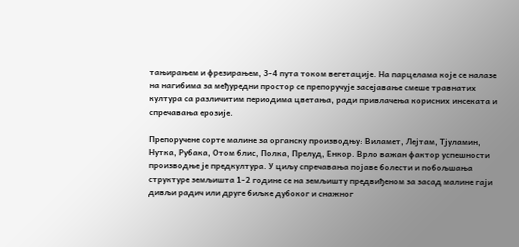тањирањем и фрезирањем, 3-4 пута током вегетације. На парцелама које се налазе на нагибима за међуредни простор се препоручује засејавање смеше травнатих култура са различитим периодима цветања, ради привлачења корисних инсеката и спречавања ерозије.

Препоручене сорте малине за органску производњу: Виламет, Лејтам, Тјуламин, Нутка, Рубака, Отом блис, Полка, Прелуд, Енкор. Врло важан фактор успешности производње је предкултура. У циљу спречавања појаве болести и побољшања структуре земљишта 1-2 године се на земљишту предвиђеном за засад малине гаји дивљи радич или друге биљке дубоког и снажног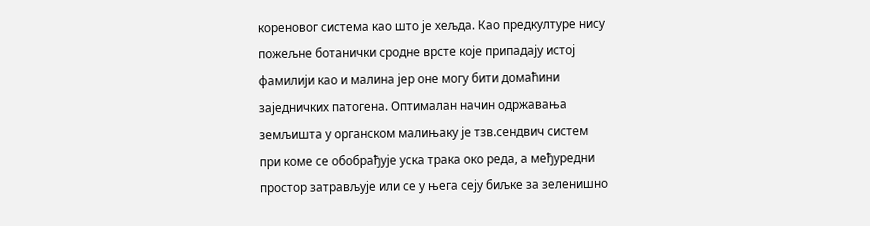кореновог система као што је хељда. Као предкултуре нису пожељне ботанички сродне врсте које припадају истој фамилији као и малина јер оне могу бити домаћини заједничких патогена. Оптималан начин одржавања земљишта у органском малињаку је тзв.сендвич систем при коме се обобрађује уска трака око реда, а међуредни простор затрављује или се у њега сеју биљке за зеленишно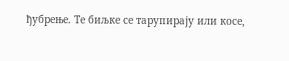ђубрење. Те биљке се тарупирају или косе,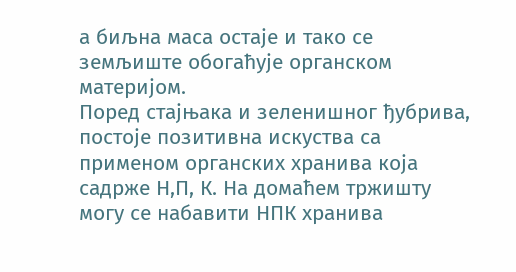а биљна маса остаје и тако се земљиште обогаћује органском материјом.
Поред стајњака и зеленишног ђубрива, постоје позитивна искуства са применом органских хранива која садрже Н,П, К. На домаћем тржишту могу се набавити НПК хранива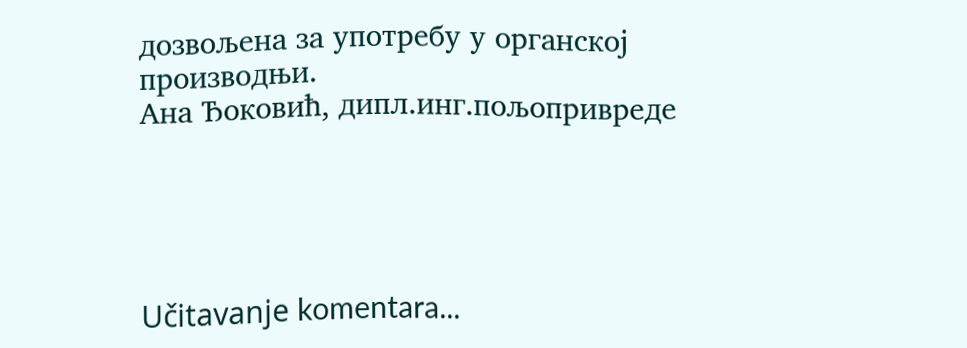дозвољена за употребу у органској производњи.
Ана Ђоковић, дипл.инг.пољопривреде





Učitavanje komentara...